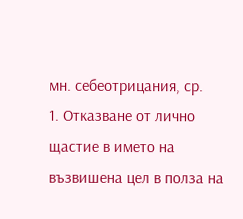мн. себеотрицания, ср.
1. Отказване от лично щастие в името на възвишена цел в полза на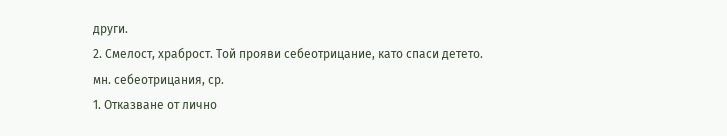други.
2. Смелост, храброст. Той прояви себеотрицание, като спаси детето.
мн. себеотрицания, ср.
1. Отказване от лично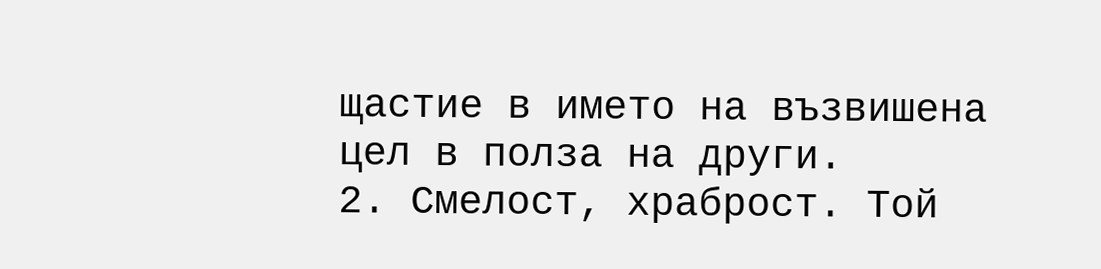щастие в името на възвишена цел в полза на други.
2. Смелост, храброст. Той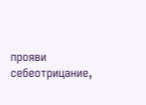прояви себеотрицание,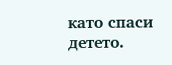като спаси детето.